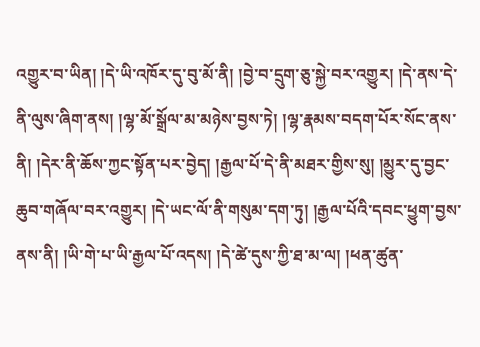འགྱུར་བ་ཡིན། །དེ་ཡི་འཁོར་དུ་བུ་མོ་ནི། །བྱེ་བ་དྲུག་ཅུ་སྐྱེ་བར་འགྱུར། །དེ་ནས་དེ་ནི་ལུས་ཞིག་ནས། །ལྷ་མོ་སྒྲོལ་མ་མཉེས་བྱས་ཏེ། །ལྷ་རྣམས་བདག་པོར་སོང་ནས་ནི། །དེར་ནི་ཆོས་ཀྱང་སྟོན་པར་བྱེད། །རྒྱལ་པོ་དེ་ནི་མཐར་གྱིས་སུ། །མྱུར་དུ་བྱང་ཆུབ་གཞོལ་བར་འགྱུར། །དེ་ཡང་ལོ་ནི་གསུམ་དག་ཏུ། །རྒྱལ་པོའི་དབང་ཕྱུག་བྱས་ནས་ནི། །ཡི་གེ་པ་ཡི་རྒྱལ་པོ་འདས། །དེ་ཚེ་དུས་ཀྱི་ཐ་མ་ལ། །ཕན་ཚུན་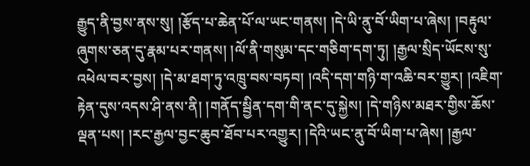རྒྱུད་ནི་བྱས་ནས་སུ། །རྩོད་པ་ཆེན་པོ་ལ་ཡང་གནས། །དེ་ཡི་ནུ་བོ་ཡིག་པ་ཞེས། །བརྟུལ་ཞུགས་ཅན་དུ་རྣམ་པར་གནས། །ལོ་ནི་གསུམ་དང་གཅིག་དག་ཏུ། །རྒྱལ་སྲིད་ཡོངས་སུ་འཕེལ་བར་བྱས། །དེ་མ་ཐག་ཏུ་འཁྲུ་བས་བཏབ། །འདི་དག་གཉི་ག་འཆི་བར་གྱུར། །འཇིག་རྟེན་དུས་འདས་ཤི་ནས་ནི། །གནོད་སྦྱིན་དག་གི་ནང་དུ་སྐྱེས། །དེ་གཉིས་མཐར་གྱིས་ཆོས་ལྡན་པས། །རང་རྒྱལ་བྱང་ཆུབ་ཐོབ་པར་འགྱུར། །དེའི་ཡང་ནུ་བོ་ཡིག་པ་ཞེས། །རྒྱལ་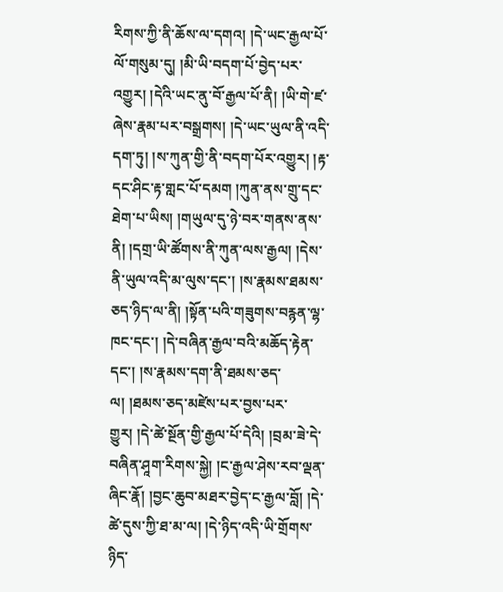རིགས་ཀྱི་ནི་ཆོས་ལ་དགའ། །དེ་ཡང་རྒྱལ་པོ་ལོ་གསུམ་དུ། །མི་ཡི་བདག་པོ་བྱེད་པར་འགྱུར། །དེའི་ཡང་ནུ་བོ་རྒྱལ་པོ་ནི། །ཡི་གེ་ཛ་ཞེས་རྣམ་པར་བསྒྲགས། །དེ་ཡང་ཡུལ་ནི་འདི་དག་ཏུ། །ས་ཀུན་གྱི་ནི་བདག་པོར་འགྱུར། །རྟ་དང་ཤིང་རྟ་གླང་པོ་དམག །ཀུན་ནས་གྲུ་དང་ཐེག་པ་ཡིས། །གཡུལ་དུ་ཉེ་བར་གནས་ནས་ནི། །དགྲ་ཡི་ཚོགས་ནི་ཀུན་ལས་རྒྱལ། །དེས་ནི་ཡུལ་འདི་མ་ལུས་དང་། །ས་རྣམས་ཐམས་ཅད་ཉིད་ལ་ནི། །སྟོན་པའི་གཟུགས་བརྙན་ལྷ་ཁང་དང་། །དེ་བཞིན་རྒྱལ་བའི་མཆོད་རྟེན་དང་། །ས་རྣམས་དག་ནི་ཐམས་ཅད་ལ། །ཐམས་ཅད་མཛེས་པར་བྱས་པར་གྱུར། །དེ་ཚེ་སྔོན་གྱི་རྒྱལ་པོ་དེའི། །བྲམ་ཟེ་དེ་བཞིན་ཤཱག་རིགས་སྐྱེ། །ང་རྒྱལ་ཤེས་རབ་ལྡན་ཞིང་རྣོ། །བྱང་ཆུབ་མཐར་བྱེད་ང་རྒྱལ་བློ། །དེ་ཚེ་དུས་ཀྱི་ཐ་མ་ལ། །དེ་ཉིད་འདི་ཡི་གྲོགས་ཉིད་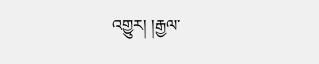འགྱུར། །རྒྱལ་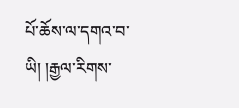པོ་ཆོས་ལ་དགའ་བ་ཡི། །རྒྱལ་རིགས་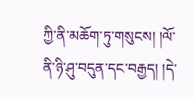ཀྱི་ནི་མཆོག་ཏུ་གསུངས། །ལོ་ནི་ཉི་ཤུ་བདུན་དང་བརྒྱད། །དེ་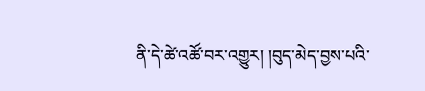ནི་དེ་ཚེ་འཚོ་བར་འགྱུར། །བུད་མེད་བྱས་པའི་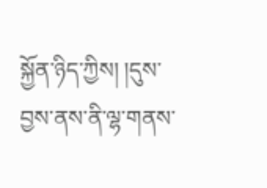སྐྱོན་ཉིད་ཀྱིས། །དུས་བྱས་ནས་ནི་ལྷ་གནས་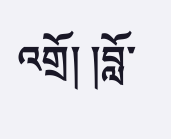འགྲོ། །བློ་